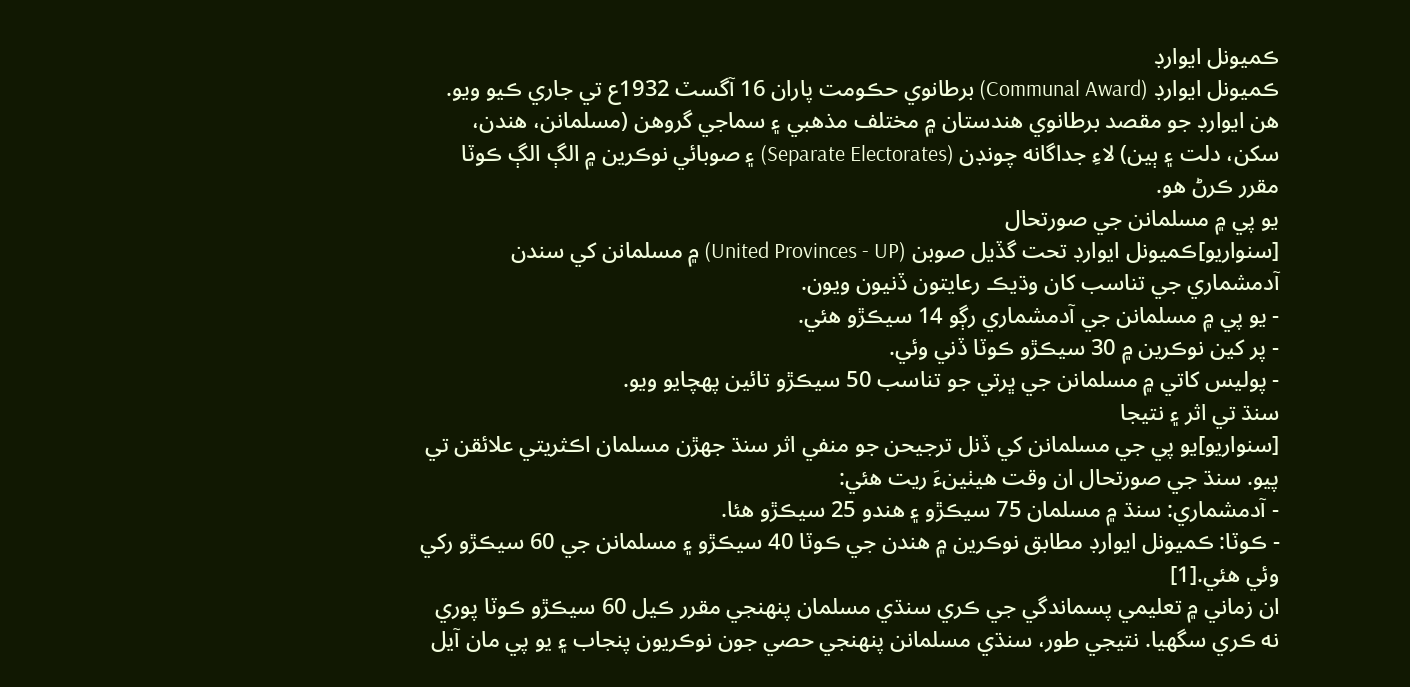ڪميونل ايوارڊ
ڪميونل ايوارڊ (Communal Award) برطانوي حڪومت پاران 16 آگسٽ 1932ع تي جاري ڪيو ويو. هن ايوارڊ جو مقصد برطانوي هندستان ۾ مختلف مذهبي ۽ سماجي گروهن (مسلمانن، هندن، سکن، دلت ۽ ٻين) لاءِ جداگانه چونڊن (Separate Electorates) ۽ صوبائي نوڪرين ۾ الڳ الڳ ڪوٽا مقرر ڪرڻ هو.
يو پي ۾ مسلمانن جي صورتحال
[سنواريو]ڪميونل ايوارڊ تحت گڏيل صوبن (United Provinces - UP) ۾ مسلمانن کي سندن آدمشماري جي تناسب کان وڌيڪ رعايتون ڏنيون ويون.
- يو پي ۾ مسلمانن جي آدمشماري رڳو 14 سيڪڙو هئي.
- پر کين نوڪرين ۾ 30 سيڪڙو ڪوٽا ڏني وئي.
- پوليس کاتي ۾ مسلمانن جي ڀرتي جو تناسب 50 سيڪڙو تائين پهچايو ويو.
سنڌ تي اثر ۽ نتيجا
[سنواريو]يو پي جي مسلمانن کي ڏنل ترجيحن جو منفي اثر سنڌ جهڙن مسلمان اڪثريتي علائقن تي پيو. سنڌ جي صورتحال ان وقت هيٺينءَ ريت هئي:
- آدمشماري: سنڌ ۾ مسلمان 75 سيڪڙو ۽ هندو 25 سيڪڙو هئا.
- ڪوٽا: ڪميونل ايوارڊ مطابق نوڪرين ۾ هندن جي ڪوٽا 40 سيڪڙو ۽ مسلمانن جي 60 سيڪڙو رکي وئي هئي.[1]
ان زماني ۾ تعليمي پسماندگي جي ڪري سنڌي مسلمان پنهنجي مقرر ڪيل 60 سيڪڙو ڪوٽا پوري نه ڪري سگهيا. نتيجي طور، سنڌي مسلمانن پنهنجي حصي جون نوڪريون پنجاب ۽ يو پي مان آيل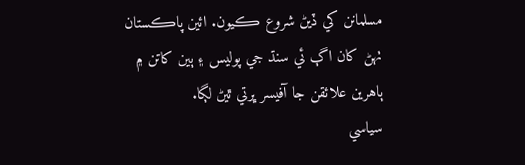مسلمانن کي ڏيڻ شروع ڪيون. ائين پاڪستان ٺهڻ کان اڳ ئي سنڌ جي پوليس ۽ ٻين کاتن ۾ ٻاهرين علائقن جا آفيسر ڀرتي ٿيڻ لڳا.
سياسي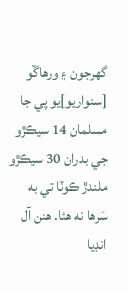گهرجون ۽ ورهاڱو
[سنواريو]يو پي جا مسلمان 14 سيڪڙو جي بدران 30 سيڪڙو ملندڙ ڪوٽا تي به سَرھا نه هئا. هنن آل انڊيا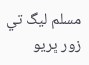مسلم ليگ تي زور ڀريو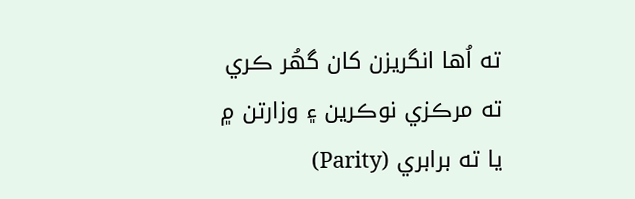ته اُها انگريزن کان گھُر ڪري ته مرڪزي نوڪرين ۽ وزارتن ۾ يا ته برابري (Parity)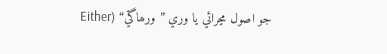جو اصول مڃرائي يا وري ”ورھاڱي“ (Either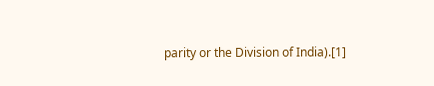parity or the Division of India).[1]